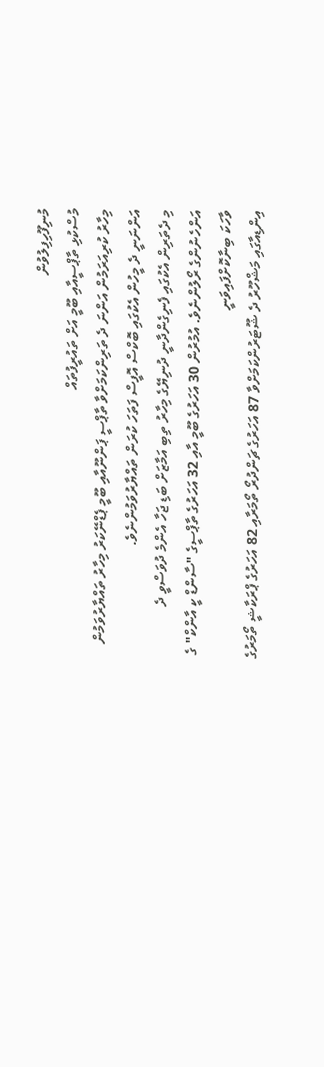މުނިފޫހިފިލުވުން
މުސްކުޅި ތާޕްސީއާއި ބޫމީ އަށް ތައުރީފުތައް
މިހާރު ކުރިއަރަމުން އަންނަ ދެ ތަރިންކަމަށްވާ ތާޕްސީ ޕަންނޫއާއި ބޫމީ ޕެޑްނޭކަރު މިހާރު ތައްޔާރުވަމުން އަންނަނީ ދެ މީހުން އެކުގައި ބޮކްސް އޮފީސް ފަތަހަ ކުރަން ތައްޔާރުވަމުންނެވެ.
މި ދެތަރިން އެކުގައި ފެނިގެންދާނީ ދުނިޔޭގެ މިހާރު ތިބި އަމާޒަށް ބަޑި ޖަހާ އެންމެ ދުވަސްވީ ދެ އަންހެނުންގެ ރޯލުންނެވެ. އުމުރުން 30 އަހަރުގެ ބޫމީ އާއި 32 އަހަރުގެ ތާޕްސީގެ "ސާންޑް ކީ އާންކް" ގެ ވާހަކަ ބިނާކޮށްފައިވަނީ
އިންޑިއާގައި މަޝްހޫރު ދެ ޝޫޓަރުންކަމަށްވާ 87 އަހަރުގެ ޗަންދުރޯ ތޯމަރާއި 82 އަހަރުގެ ޕްރަކާޝީ ތޯމަރުގެ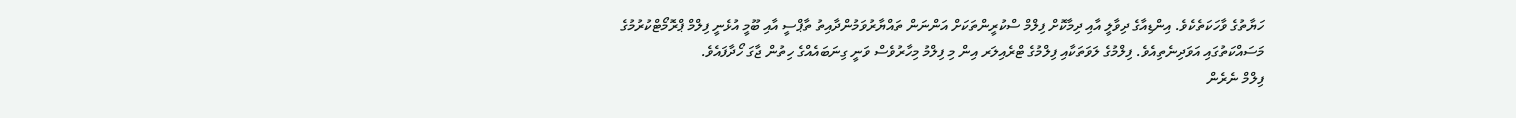ހަޔާތުގެ ވާހަކަތެކެވެ. އިންޑިއާގެ ދިވާލީ އާއި ދިމާކޮށް ފިލްމް ސްކުރީންތަކަށް އަންނަން ތައްޔާރުވަމުންދާއިތު ތާޕްސީ އާއި ބޫމީ އުޅެނީ ފިލްމް ޕްރޮމޯޓްކުރުމުގެ މަސައްކަތުގައި އަވަދިނެތިއެވެ. ފިލްމުގެ ލަވަތަކާއި ފިލްމުގެ ޓްރެއިލަރ އިން މި ފިލްމު މިހާރުވެސް ވަނީ ގިނަބައެއްގެ ހިތުން ޖާގަ ހޯދާފައެވެ.
ފިލްމް ނެރެން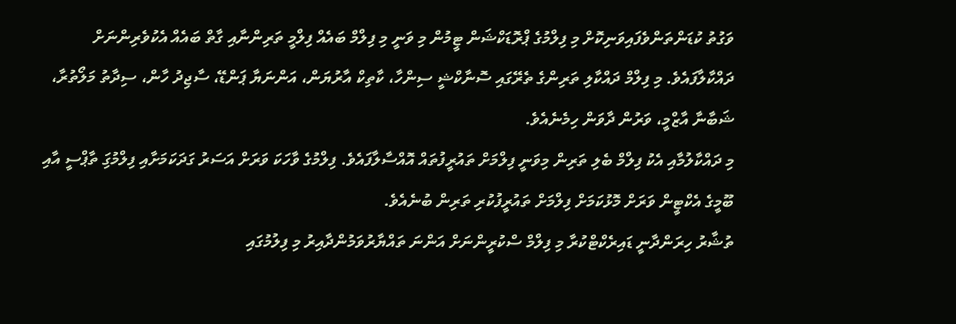ވަގުތު ކުޑަންތަންވެފައިވަނިކޮށް މި ފިލްމުގެ ޕްރޮޑަކްޝަން ޓީމުން މި ވަނީ މި ފިލްމް ބައެއް ފިލްމީ ތަރިންނާއި ގާތް ބައެއް އެކުވެރިންނަށް ދައްކާލާފައެވެ. މި ފިލްމް ދައްކާލި ތަރިންގެ ތެރޭގައި ސޮނާކްޝީ ސިންހާ، ކާތިކް އާރުޔަން، އަންނަޔާ ޕަންޑޭ، ސާޖިދު ހާން، ސިދާތު މަލޯތުރާ، ޝަބާނާ އާޒްމީ، ވަރުން ދާވަން ހިމެނެއެވެ.
މި ދައްކާލުމާއި އެކު ފިލްމް ބެލި ތަރިން މިވަނީ ފިލްމަށް ތައުރީފުތައް އޮއްސާލާފައެވެ. ފިލްމުގެ ވާހަކަ ވަރަށް އަސަރު ގަދަކަމަށާއި ފިލްމުގަި ތާޕްސީ އާއި ބޫމީގެ އެކްޓީން ވަރަށް މޮޅުކަމަށް ފިލްމަށް ތައުރީފުކުރި ތަރިން ބުނެއެވެ.
ތުޝާރު ހިރަންދާނީ ޑައިރެކްޓްކުރާ މި ފިލްމް ސްކުރީންނަށް އަންނަ ތައްޔާރުވަމުންދާއިރު މި ފިލުމުގައި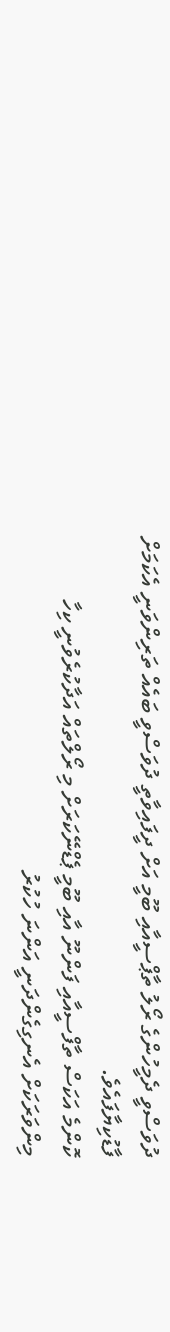ދުވަސްވީ ދެމީހުންގެ ރޯލު ތާޕްސީއާއި ބޫމީ އަށް ދީފައިވާތީ ދުވަސްވީ ބައެއް ތަރިންވަނީ އެކަމަށް ފާޑުކިޔާފައެވެ.
ކޮންމެ އަކަސް ތާފްސީއާއި ފަންނޫ އާއި ބޫމީ ޕެޑްނޭކަރަށް މި ރޯލްތައް އަދާކުރެވުނީ ކިހާ މިންވަރަކަށް އެނގިގެންދަނީ އަންނަ ހުކުރު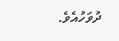ދުވަހުއެވެ.